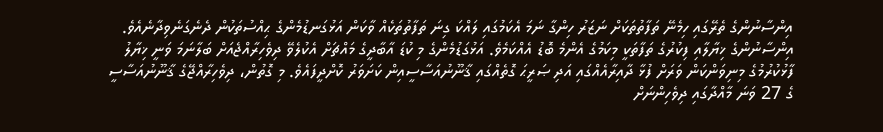އިންސާނުންގެ ތެރޭގައި ހިމެނޭ ތަފާތުތަކަށް ނަޒަރު ހިންގާ ނަމަ އެކަމުގައި ލައްކަ ގިނަ ތަފާތުތަކެއް ވާކަން އަޅުގަނޑުމެންގެ ޙިއްސުތަކުން ދެނެގަނެވިދާނެއެވެ. އިންސާނުންގެ ޚިޔާލާއި ފިކުރުގެ ތަފާތަކީ މިކަމުގެ އެންމެ ބޮޑު އެއްކަމެވެ. އަޅުގަޑުމެންގެ މި ކުޑަ އާބާދީގެ މައްޗަށް އެކުލެވޭ ދިވެހިރާއްޖެއަށް ބަލާނަމަ ވަނީ ޚިޔާލު ފާޅުކުރުމުގެ މިނިވަންކަން ވަރަށް ފުޅާ ދާއިރާއެއްގައި އަދި ޞަރީޙަ ގޮތެއްގައި ޤާނޫނުއަސާސީއިން ކަށަވަރު ކޮށްދީފައެވެ. މި ގޮތުން، ދިވެހިރާއްޖޭގެ ޤާނޫނުއަސާސީ ގެ 27 ވަނަ މާއްދާގައި ދިވެހިންނަށް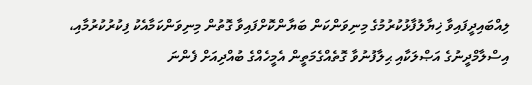ލިއްބައިދީފައިވާ ޚިޔާލުފާޅުކުރުމުގެ މިނިވަންކަން ބަޔާންކޮށްފައިވާ ގޮތުން މިނިވަންކަމާއެކު ފިކުރުކުރުމާއި، އިސްލާމްދީނުގެ އަޞްލަކާއި ޙިލާފުނުވާ ގޮތެއްގެމަތީން އެމީހެއްގެ ބުއްދިއަށް ފެންނަ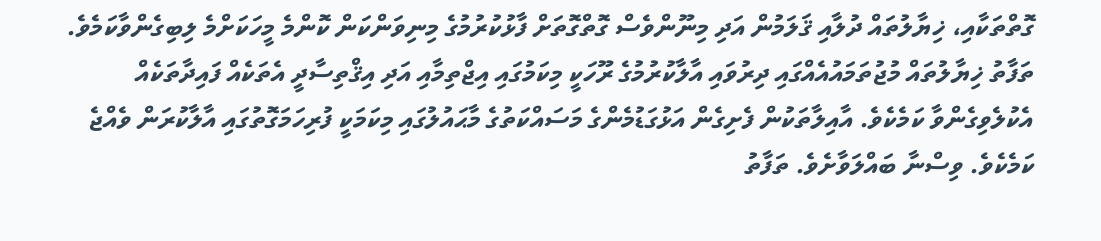ގޮތްތަކާއި، ޚިޔާލުތައް ދުލާއި ޤަލަމުން އަދި މިނޫންވެސް ގޮތްގޮތަށް ފާޅުކުރުމުގެ މިނިވަންކަން ކޮންމެ މީހަކަށްމެ ލިބިގެންވާކަމެވެ.
ތަފާތު ޚިޔާލުތައް މުޖުތަމައުއެއްގައި ދިރުވައި އާލާކުރުމުގެ ރޫހަކީ މިކަމުގައި އިޖްތިމާއި އަދި އިޤްތިސާދީ އެތަކެއް ފައިދާތަކެއް އެކުލެވިގެންވާ ކަމެކެވެ. އާއިލާތަކުން ފެށިގެން އަޅުގަޑުމެންގެ މަސައްކަތުގެ މާޙައުލުގައި މިކަމަކީ ފުރިހަމަގޮތުގައި އާލާކުރަން ވެއްޖެ ކަމެކެވެ. ވިސްނާ ބައްލަވާށެވެ. ތަފާތު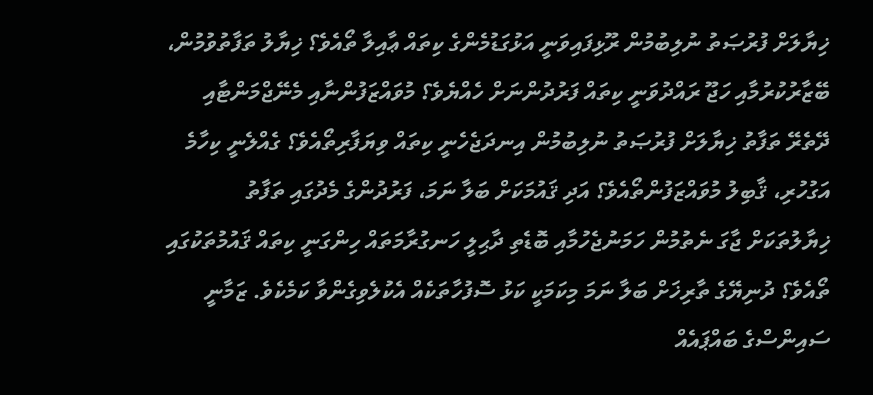ޚިޔާލަށް ފުރުޞަތު ނުލިބުމުން ރޫޅިފައިވަނީ އަޅުގަޑުމެންގެ ކިތައް ޢާއިލާ ތޯއެވެ؟ ޚިޔާލު ތަފާތުވުމުން، ބޭޒާރުކުރުމާއި ހަޖޫ ރައްދުވަނީ ކިތައް ފަރުދުންނަށް ހެއްޔެވެ؟ މުވައްޒަފުންނާއި މެނޭޖްމަންޓާއި ދޭތެރޭ ތަފާތު ޚިޔާލަށް ފުރުޞަތު ނުލިބުމުން އިނދަޖެހެނީ ކިތައް ވިޔަފާރިތޯއެވެ؟ ގެއްލެނީ ކިހާމެ އަގުހުރި، ޤާބިލު މުވައްޒަފުންތޯއެވެ؟ އަދި ޤައުމަކަށް ބަލާ ނަމަ، ފަރުދުންގެ މެދުގައި ތަފާތު ޚިޔާލުތަކަށް ޖާގަ ނެތުމުން ހަމަނުޖެހުމާއި ބޮޑެތި ދާޙިލީ ހަނގުރާމަތައް ހިންގަނީ ކިތައް ޤައުމުތަކުގައި ތޯއެވެ؟ ދުނިޔޭގެ ތާރިޚަށް ބަލާ ނަމަ މިކަމަކީ ކަޅު ސޮފުހާތަކެއް އެކުލެވިގެންވާ ކަމެކެވެ. ޒަމާނީ ސައިންސްގެ ބައްޕައެއް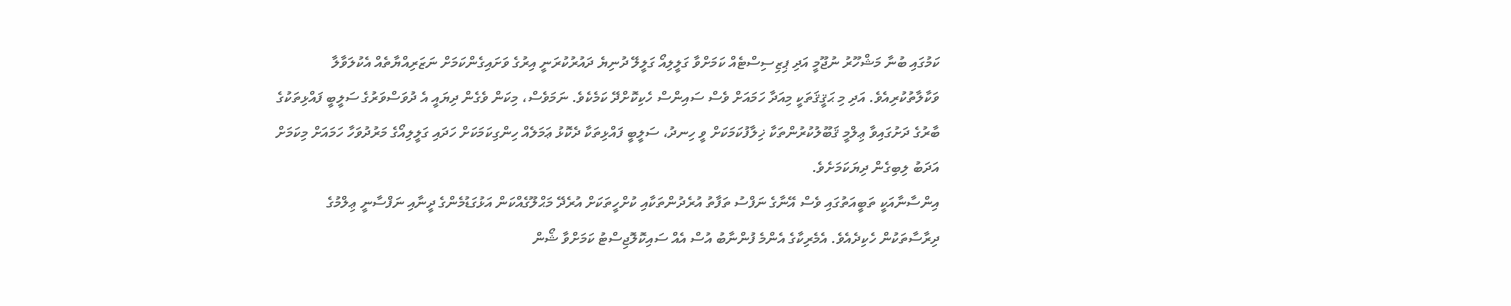ކަމުގައި ބުނާ މަޝްހޫރު ނުޖޫމީ އަދި ޕިޒިސިސްޓެއް ކަމަށްވާ ގަލީލިއޯ ގަލީލޭ ދުނިޔެ ދައުރުކުރަނީ އިރުގެ ވަށައިގެންކަމަށް ނަޒަރިއްޔާތެއް އެކުލަވާލާ ވަކާލާތުކުރިއެވެ. އަދި މި ޙަޤީޤަތަކީ މިއަދާ ހަމައަށް ވެސް ސައިންސް ހެކިކޮށްދޭ ކަމެކެވެ. ނަމަވެސް، މިކަން ވެގެން ދިޔައީ އެ ދުވަސްވަރުގެ ސަލީބީ ފައްޅިތަކުގެ ބާރުގެ ދަށުގައިވާ ޢިލްމީ ޤަބޫލުކުރުންތަކާ ޚިލާފުކަމަކަށް ވީ ހިނދު، ސަލީބީ ފައްޅިތަކާ ދެކޮޅު ޢަމަލެއް ހިންގިކަމަކަށް ހަދައި ގަލީލިއޯގެ މަރުދުވަހާ ހަމައަށް މިކަމަށް އަދަބު ލިބިގެން ދިޔަކަމަށެވެ.
އިންސާނާއަކީ ތަބީއަތުގައި ވެސް އޭނާގެ ނަފްސު ތަފާތު އުރެދުންތަކާއި ކުށްހީތަކަށް އުރެދޭ މަޙްލޫގެއްކަން އަޅުގަޑުމެންގެ ދީނާއި ނަފްސާނީ ޢިލްމުގެ ދިރާސާތަކުން ހެކިދެއެވެ. އެމެރިކާގެ އެންމެ ފުންނާބު އުސް އެއް ސައިކޮލޮޖިސްޓު ކަމަށްވާ ޝޯން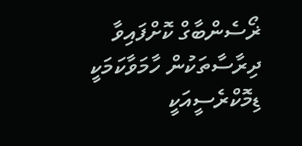ޜޯސެންބާގް ކޮށްފައިވާ ދިރާސާތަކުން ހާމަވާކަމަކީ ޑިމޮކްރެސީއަކީ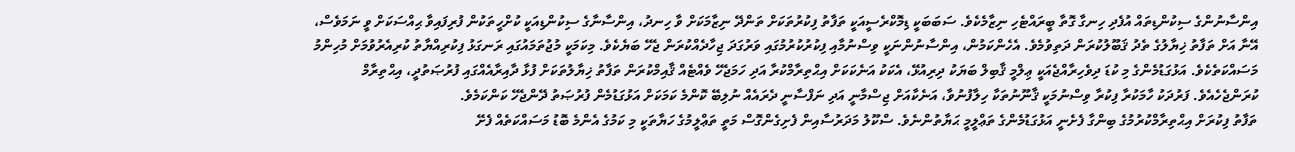އިންސާނުންގެ ސިކުންޑިތައް އުފެދި ހިނގާ ގޮތާ ބީރައްޓެހި ނިޒާމެކެވެ. ސަބަބަކީ ޑިމޮކްރެސީއަކީ ތަފާތު ފިކުރުތަކަށް ތަންދޭ ނިޒާމަކަށް ވާ ހިނދު، އިންސާނާގެ ސިކުންޑިއަކީ ކުށްހީތަކުން ފުރިފައިވާ ޙިއްސަކަށް ވީ ނަމަވެސް، އޭނާ އަށް ތަފާތު ޚިޔާލުގެ ތެދު ޤަބޫލުކުރަން ދަތިވުމެވެ. އެހެންކަމުން، އިންސާނުންނަކީ ވިސްނުމާއި ފިކުރުކުރުމުގައި ވަރުގަދަ ޖިހާދެއްކުރަން ޖެހޭ ބަޔެކެވެ. މިކަމަކީ މުޖުތަމައުގައި ރަނގަޅު ފިކުރިއްޔާތު ކުރިއެރުވުމަށް މުހިންމު މަސައްކަތެކެވެ. އަޅުގަޑުމެންގެ މި ކުޑަ ދިވެހިރާއްޖެއަކީ ޢިލްމީ ޤާބިލް ބަޔަކު ދިރިއުޅޭ، އެކަކު އަނެކަކަށް އިޙްތިރާމްކުރާ އަދި ހަމަޖެހޭ ވެއްޓެއް ޤާއިމްކުރަން ތަފާތު ޚިޔާލުތަކަށް ފުޅާ ދާއިރާއެއްގައި ފުރުޞަތުދީ، އިޙްތިރާމް ކުރަންޖެހެއެވެ. ފަރުދަކު ހާމަކުރާ ފިކުރާ ވިސްނުމަކީ ޤާނޫނުތަކާ ހިލާފުނުވާ، އަނެކާއަށް ޖިސްމާނީ އަދި ނަފްސާނީ ދެރައެއް ނުލިބޭ ކޮންމެ ކަމަކަށް އަޅުގަޑުމެން ފުރުޞަތު ދޭންޖެހޭ ކަންކަމެވެ.
ތަފާތު ފިކުރަށް އިޙްތިރާމްކުރުމުގެ ބިންގާ ފެށެނީ އަޅުގަޑުމެންގެ ތަޢްލީމީ ޙަޔާތުންނެވެ. ސްކޫލު މަދަރުސާއިން ފެށިގެންގޮސް މަތީ ތަޢްލީމުގެ ހަޔާތަކީ މި ކަމުގެ އެންމެ ބޮޑު މަސައްކަތެއް ފެށޭ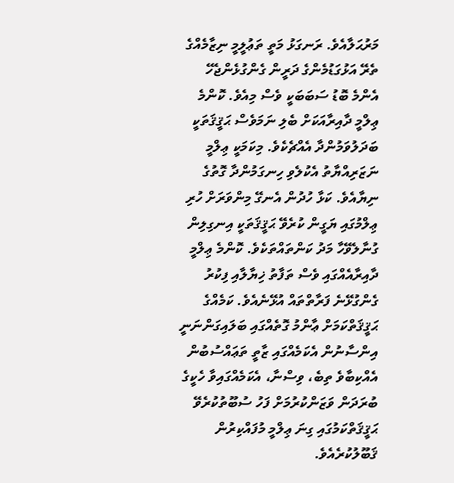މަރުޙަލާއެވެ. ރަނގަޅު މަތީ ތަޢުލީމީ ނިޒާމެއްގެ ތެރޭ އަޅުގަޑުމެންގެ ދަރީން ގެންގުޅެންޖެހޭ އެންމެ ބޮޑު ސަބަބަކީ ވެސް މިއެވެ. ކޮންމެ ޢިލްމީ ދާއިރާއަކަށް ބެލި ނަމަވެސް ޙަޤީޤަތަކީ ބަދަލުވަމުންދާ އެއްޗެކެވެ. މިކަމަކީ ޢިލްމީ ނަޒަރިއްޔާތު އެކުލެވި ހިނގަމުންދާ ގޮތުގެ ނިޔާއެވެ. ކަޅާ ހުދުން އެނގޭ މިންވަރަށް ހުރި ޢިލްމުގައި ޔަގީން ކުރެވޭ ޙަޤީޤަތަކީ އިނގިލިން ގުނާލެވޭހާ މަދު ކަންތައްތަކެވެ. ކޮންމެ ޢިލްމީ ދާއިރާއެއްގައި ވެސް ތަފާތު ޚިޔާލާއި ފިކުރު ގެންގުޅޭނެ ފަރާތްތައް އުޅޭނެއެވެ. ކަމެއްގެ ޙަޤީޤަތްކަމަށް ޢާންމު ގޮތެއްގައި ބަލައިގަންނަނީ އިންސާނުން އެކަމެއްގައި ޒާތީ ތަޢައްސުބުން އެއްކިބާވެ ތިބެ، ވިސްނާ، އެކަމެއްގައިވާ ހެކީގެ ބުރަދަން ވަޒަންކުރުމަށް ފަހު ސުބޫތުކުރެވޭ ޙަޤީޤަތްކަމުގައި ގިނަ ޢިލްމީ މުފައްކިރުން ޤަބޫލުކުރެއެވެ.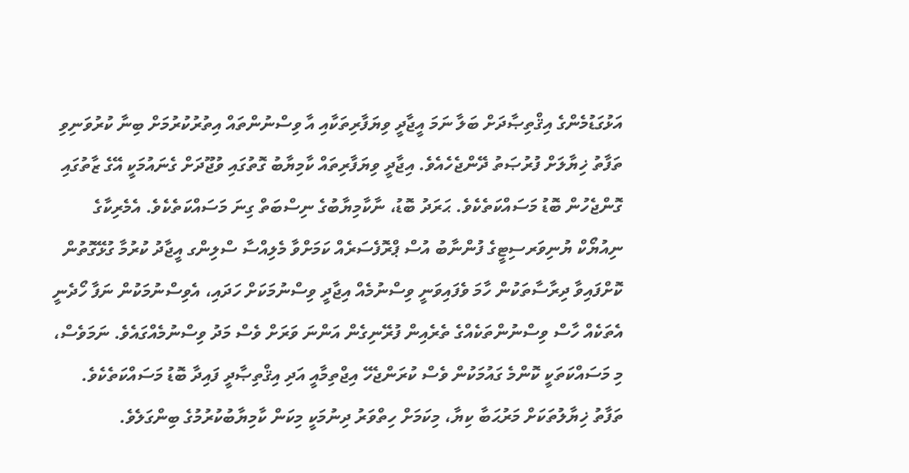އަޅުގަޑުމެންގެ އިޤްތިޞާދަށް ބަލާ ނަމަ އީޖާދީ ވިޔަފާރިތަކާއި އާ ވިސްނުންތައް އިތުރުކުރުމަށް ބިނާ ކުރުވަނިވި ތަފާތު ޚިޔާލަށް ފުރުޞަތު ދޭންޖެހެއެވެ. އިޖާދީ ވިޔަފާރިތައް ކާމިޔާބު ގޮތުގައި ވުޖޫދަށް ގެނައުމަކީ އޭގެ ޒާތުގައި ގޮންޖެހުން ބޮޑު މަސައްކަތެކެވެ. ޙަރަދު ބޮޑު، ނާކާމިޔާބުގެ ނިސްބަތް ގިނަ މަސައްކަތެކެވެ. އެމެރިކާގެ ނިއުޔޯކް ޔުނިވަރސިޓީގެ ފުންނާބު އުސް ޕްރޮފެސަރެއް ކަމަށްވާ މެލިއްސާ ސްލިންގ އީޖާދު ކުރުމާ ގުޅޭގޮތުން ކޮށްފައިވާ ދިރާސާތަކުން ހާމަ ވެފައިވަނީ ވިސްނުމެއް އިޖާދީ ވިސްނުމަކަށް ހަދައި، އެވިސްނުމަކުން ނަފާ ހޯދެނީ އެތަކެއް ހާސް ވިސްނުންތަކެއްގެ ތެރެއިން ފުރޭނިގެން އަންނަ ވަރަށް ވެސް މަދު ވިސްނުމެއްގައެވެ. ނަމަވެސް، މި މަސައްކަތަކީ ކޮންމެ ގައުމަކުން ވެސް ކުރަންޖެހޭ އިޖްތިމާއީ އަދި އިޤްތިޞާދީ ފައިދާ ބޮޑު މަސައްކަތެކެވެ. ތަފާތު ޚިޔާލުތަކަށް މަރުޙަބާ ކިޔާ، މިކަމަށް ހިތްވަރު ދިނުމަކީ މިކަން ކާމިޔާބުކުރުމުގެ ބިންގަލެވެ.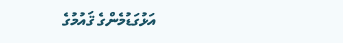އަޅުގަޑުމެންގެ ޤައުމުގެ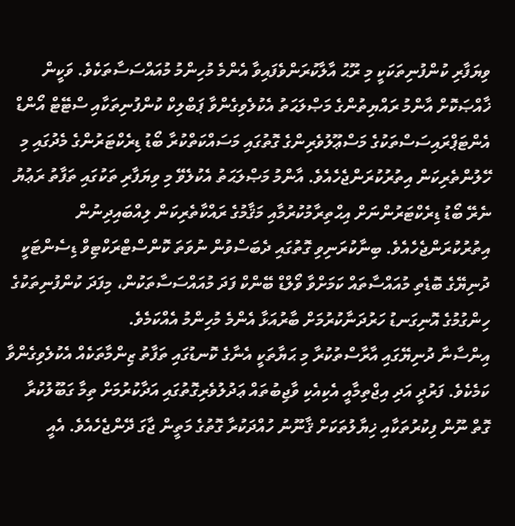ވިޔަފާރި ކުންފުނިތަކަކީ މި ރޫޙު އާލާކުރަންވެފައިވާ އެންމެ މުހިންމު މުއައްސަސާތަކެވެ. ވަކީން ޚާއްޞަކޮށް އާންމު ރައްޔިތުންގެ މަޞްލަޙަތު އެކުލެވިގެންވާ ޕަބްލިކް ކުންފުނިތަކާއި ސްޓޭޓް އޯންޑް އެންޓަޕްރައިސަސްތަކުގެ މަސްޢޫލުވެރިންގެ ގޮތުގައި މަސައްކަތްކުރާ ބޯޑު ޑިރެކްޓަރުންގެ މެދުގައި މި ހޭލުންތެރިކަން އިތުރުކުރަންޖެހެއެވެ. އާންމު މަޞްލަޙަތު އެކުލެވޭ މި ވިޔަފާރި ތަކުގައި ތަފާތު ރަޢުޔު ނެރޭ ބޯޑު ޑިރެކްޓަރުންނަށް އިޙްތިރާމުކުރުމާއި މަޤާމުގެ ރައްކާތެރިކަން ލިއްބައިދިނުން އިތުރުކުރަންޖެހެއެވެ. ބިނާކުރަނިވި ގޮތުގައި ދެބަސްވުން ނުވަތަ ކޮންސްޓްރަކްޓިވް ޑިސެންޓަކީ ދުނިޔޭގެ ބޮޑެތި މުއައްސާތައް ކަމަށްވާ ވޯލްޑް ބޭންކް ފަދަ މުއައްސަސާތަކުން، މިފަދަ ކުންފުނިތަކުގެ ހިންގުމުގެ އޮނިގަނޑު ހަރުދަނާކުރުމަށް ބާރުއަޅާ އެންމެ މުހިންމު އެއްކަމެވެ.
އިންސާނާ ދުނިޔޭގައި އާރާސްތުކުރާ މި ޙަޔާތަކީ އެނާގެ ކޮނޑުގައި ތަފާތު ޒިންމާތަކެއް އެކުލެވިގެންވާ ކަމެކެވެ. ފަރުދީ އަދި އިޖްތިމާއީ އެކިއެކި ވާޖިބުތައް ޢަދުލުވެރިގޮތުގައި އަދާކުރުމަށް ތިމާ ގަބޫލުކުރާ ގޮތް ނޫން ފިކުރުތަކާއި ޚިޔާލުތަކަށް ޤާނޫނު ހުއްދަކުރާ ގޮތުގެ މަތީން ޖާގަ ދޭންޖެހެއެވެ. އެއީ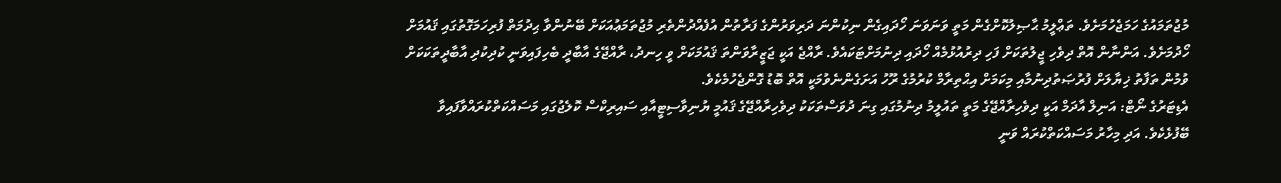މުޖުތަމައުގެ ހަމަޖެހުމަށެވެ. ތަޢްލީމު ޙާޞިލުކޮށްގެން މަތީ ވަނަވަނަ ހޯދައިގެން ނިކުންނަ ދަރިވަރުންގެ ފަރާތުން އުފެއްދުންތެރި މުޖުތަމަޢުއަކަށް ބޭނުންވާ ޙިދުމަތް ފުރިހަމަގޮތުގައި ޤައުމަށް ހޯދުމަށެވެ. އަންނާން އޮތް ދިވެހި ޖީލުތަކަށް ފަހި ދިރުއުޅުމެއް ހޯދައި ދިނުމަށްޓަކައެވެ. ރާއްޖެ އަކީ ޖަޒީރާވަންތަ ޤައުމަކަށް ވީ ހިނދު، ރާއްޖޭގެ އާބާދީ ބެހިފައިވަނީ ކުދިކުދި އާބާދީތަކަކަށް ވުމުން ތަފާތު ޚިޔާލަށް ފުރުޞަތުދިނުމާއި މިކަމަށް އިޙްތިރާމް ކުރުމުގެ ރޫހު އަށަގެންނެވުމަކީ އޮތް ބޮޑު ގޮންޖެހުމެކެވެ.
އެޑިޓަރުގެ ނޯޓް: އަނިލް އާދަމް އަކީ ދިވެހިރާއްޖޭގެ މަތީ ތައުލީމު ދިނުމުގައި ގިނަ ދުވަސްތަކަކު ދިވެހިރާއްޖޭގެ ޤައުމީ ޔުނިވާސިޓީއާއި ސައިރިކްސް ކޮލެޖުގައި މަސައްކަތްކުރައްވާފައިވާ ބޭފުޅެކެވެ. އަދި މިހާރު މަސައްކަތްކުރައް ވަނީ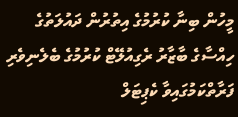މީހުން ބިނާ ކުރުމުގެ އިތުރުން ދައުލަތުގެ ހިއްސާގެ ބާޒާރު ރެގިއުލޭޓް ކުރުމުގެ ބެލެނިވެރި ފަރާތްކަމުގައިވާ ކެޕިޓަލް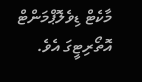މާކެޓް ޑިވެލޮޕްމަންޓް އޮތޯރިޓީގަ އެވެ.